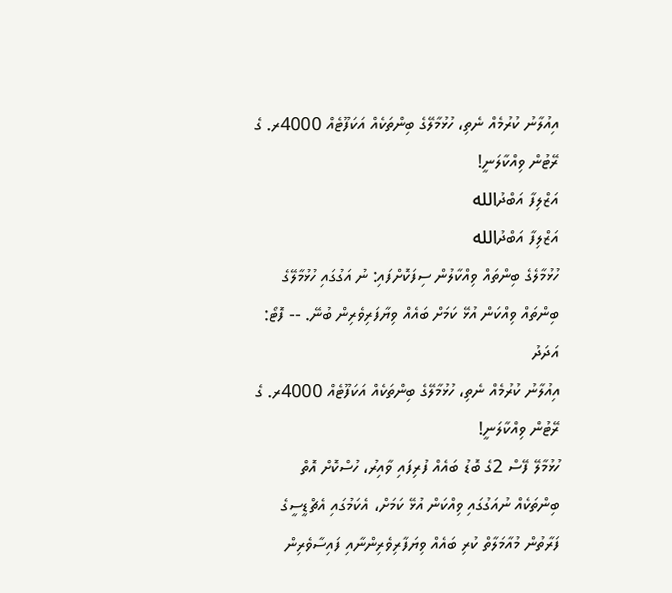އިއުލާނު ކުރުމެއް ނެތި، ހުޅުމާލޭގެ ބިންތަކެއް އަކަފޫޓެއް 4000ރ. ގެ ރޭޓުން ވިއްކާލަނީ!
އަޒްލިފާ އަބްދުالله
އަޒްލިފާ އަބްދުالله
ހުޅުމާލެގެ ބިންތައް ވިއްކާލުން ސިފަކޮށްފައި: ނު އަގުގައި ހުޅުމާލޭގެ ބިންތައް ވިއްކަން އުޅޭ ކަމަށް ބައެއް ވިޔާފަރިވެރިން ބުނޭ. -- ފޮޓޯ: އަދަދު
އިއުލާނު ކުރުމެއް ނެތި، ހުޅުމާލޭގެ ބިންތަކެއް އަކަފޫޓެއް 4000ރ. ގެ ރޭޓުން ވިއްކާލަނީ!
ހުޅުމާލޭ ފޭސް 2ގެ ބޮޑު ބައެއް ފުރިފައި ވާއިރު، ހުސްކޮށް އޮތް ބިންތަކެއް ނުއަގުގައި ވިއްކަން އުޅޭ ކަމަށް، އެކަމުގައި އެޗްޑީސީގެ ފަރާތުން މުއާމަލާތް ކުރި ބައެއް ވިޔަފާރިވެރިންނާއި ފައިސާވެރިން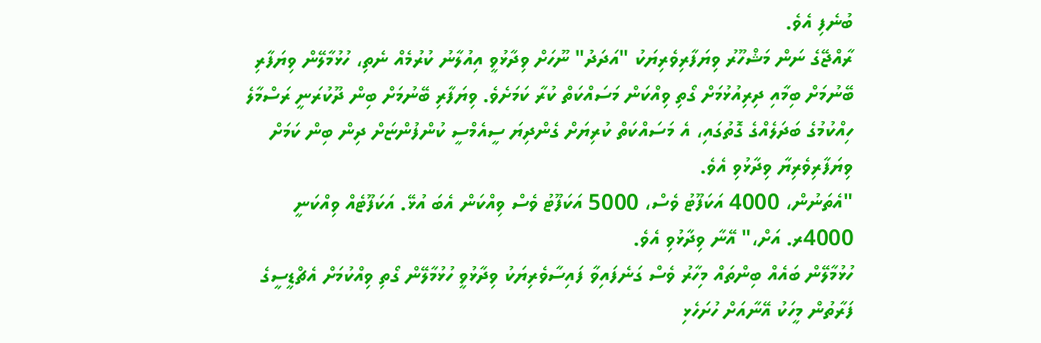ބުނެފި އެވެ.
ރާއްޖޭގެ ނަން މަޝްހޫރު ވިޔަފާރިވެރިޔަކު "އަދަދު" ނޫހަށް ވިދާޅުވީ އިއުލާނު ކުރުމެއް ނެތި، ހުޅުމާލޭން ވިޔަފާރި ބޭނުމަށް ބިމާއި ދިރިއުޅުމަށް ގޯތި ވިއްކަން މަސައްކަތް ކުރާ ކަމަށެވެ. ވިޔަފާރި ބޭނުމަށް ބިން ދޫކުރަނީ ރަސްމާލެ ހިއްކުމުގެ ބަދަލެއްގެ ގޮތުގައި، އެ މަސައްކަތް ކުރިޔަށް ގެންދިޔަ ސީއެމްސީ ކުންފުންޏަށް ދިން ބިން ކަމަށް ވިޔަފާރިވެރިޔާ ވިދާޅުވި އެވެ.
"އެތަނުން، 4000 އަކަފޫޓު ވެސް، 5000 އަކަފޫޓު ވެސް ވިއްކަން އެބަ އުޅޭ. އަކަފޫޓެއް ވިއްކަނީ 4000ރ. އަށް،" އޭނާ ވިދާޅުވި އެވެ.
ހުޅުމާލޭން ބައެއް ބިންތައް މިހާރު ވެސް ގަނެފައިވާ ފައިސާވެރިޔަކު ވިދާޅުވީ ހުޅުމާލޭން ގޯތި ވިއްކުމަށް އެޗްޑީސީގެ ފަރާތުން މީހަކު އޭނާއަށް ހުށަހެޅި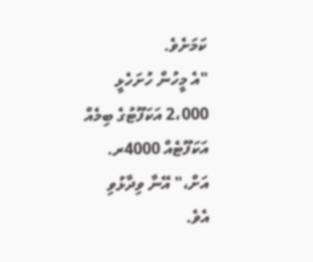ކަމަށެވެ.
"އެ މީހުން ހުށަހެޅީ 2،000 އަކަފޫޓުގެ ބިމެއް އަކަފޫޓެއް 4000ރ. އަށް،" އޭނާ ވިދާޅުވި އެވެ.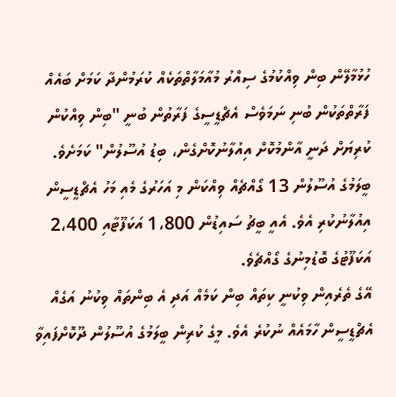ހުޅުމާލޭން ބިން ވިއްކުމުގެ ސިއްރު މުއާމަލާތްތަކެއް ކުރަމުންދާ ކަމަށް ބައެއް ފަރާތްތަކުން ބުނި ނަމަވެސް އެޗްޑީސީގެ ފަރާތުން ބުނީ "ބިން ވިއްކުން ކުރިޔަށް ދަނީ އާންމުކޮށް އިއުލާނުކޮށްގެން، ބިޑު އުސޫލުން" ކަމަށެވެ.
ބީލަމުގެ އުސޫލުން 13 ގޯއްޗެއް ވިއްކަން މި އަހަރުގެ މެއި މަހު އެޗްޑީސީން އިއުލާނުކުރި އެވެ. އެއީ ބީޗު ސައިޑުން 1،800 އަކަފޫޓާއި 2،400 އަކަފޫޓުގެ ބޮޑުމިނުގެ ގޯއްޗެވެ.
އޭގެ ތެރެއިން ވިކުނީ ކިތައް ބިން ކަމެއް އަދި އެ ބިންތައް ވިކުނު އަގެއް އެޗްޑީސީން ހާމައެއް ނުކުރެ އެވެ. މީގެ ކުރިން ބީލަމުގެ އުސޫލުން ދޫކޮށްފައިވާ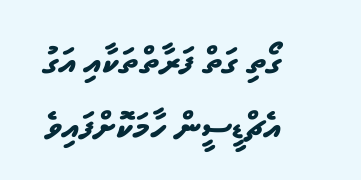ގޯތި ގަތް ފަރާތްތަކާއި އަގު އެޗްޑީސީން ހާމަކޮށްފައިވެ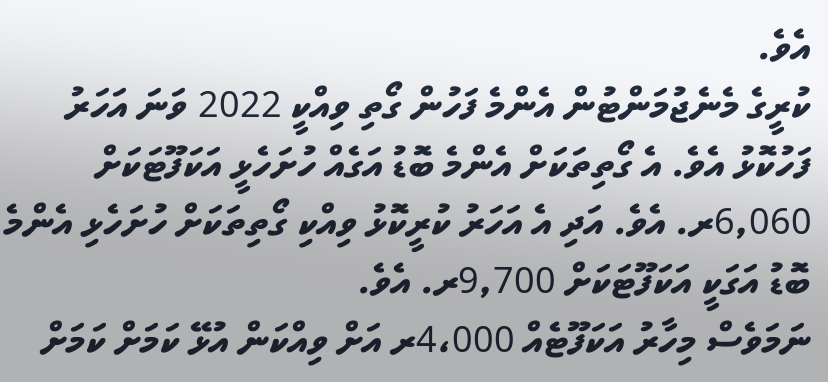އެވެ.
ކުރީގެ މެނެޖުމަންޓުން އެންމެ ފަހުން ގޯތި ވިއްކީ 2022 ވަނަ އަހަރު ފަހުކޮޅު އެވެ. އެ ގޯތިތަކަށް އެންމެ ބޮޑު އަގެއް ހުށަހެޅީ އަކަފޫޓަކަށް 6,060ރ. އެވެ. އަދި އެ އަހަރު ކުރީކޮޅު ވިއްކި ގޯތިތަކަށް ހުށަހެޅި އެންމެ ބޮޑު އަގަކީ އަކަފޫޓަކަށް 9,700ރ. އެވެ.
ނަމަވެސް މިހާރު އަކަފޫޓެއް 4،000ރ އަށް ވިއްކަން އުޅޭ ކަމަށް ކަމަށް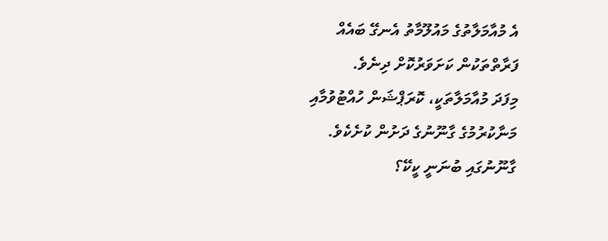އެ މުއާމަލާތުގެ މައުލޫމާތު އެނގޭ ބައެއް ފަރާތްތަކުން ކަށަވަރުކޮށް ދިނެވެ.
މިފަދަ މުއާމަލާތަކީ، ކޮރަޕްޝަން ހުއްޓުވުމާއި މަނާކުރުމުގެ ގާނޫނުގެ ދަށުން ކުށެކެވެ.
ގާނޫނުގައި ބުނަނީ ކީކޭ؟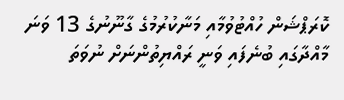ކޮރަޕްޝަން ހުއްޓުވުމާއި މަނާކުރުމުގެ ގާނޫނުގެ 13 ވަނަ މާއްދާގައި ބުނެފައި ވަނީ ރައްޔިތުންނަށް ނުވަތަ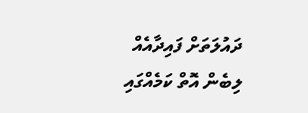ދައުލަތަށް ފައިދާއެއް ލިބެން އޮތް ކަމެއްގައި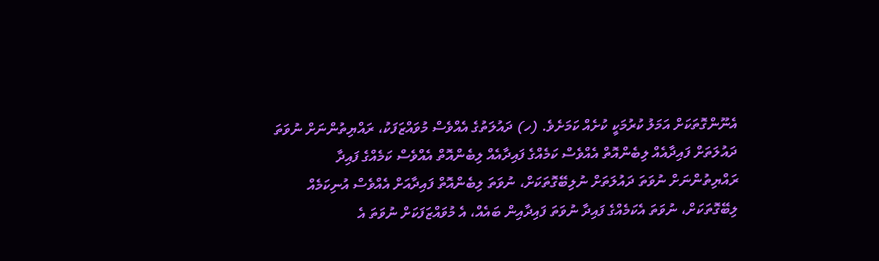އެނޫންގޮތަކަށް އަމަލު ކުރުމަކީ ކުށެއް ކަމަށެވެ. (ހ) ދައުލަތުގެ އެއްވެސް މުވައްޒަފަކު، ރައްޔިތުންނަށް ނުވަތަ ދައުލަތަށް ފައިދާއެއް ލިބެންއޮތް އެއްވެސް ކަމެއްގެ ފައިދާއެއް ލިބެންއޮތް އެއްވެސް ކަމެއްގެ ފައިދާ ރައްޔިތުންނަށް ނުވަތަ ދައުލަތަށް ނުލިބޭގޮތަކަށް، ނުވަތަ ލިބެންއޮތް ފައިދާއަށް އެއްވެސް އުނިކަމެއް ލިބޭގޮތަކަށް، ނުވަތަ އެކަމެއްގެ ފައިދާ ނުވަތަ ފައިދާއިން ބައެއް، އެ މުވައްޒަފަކަށް ނުވަތަ އެ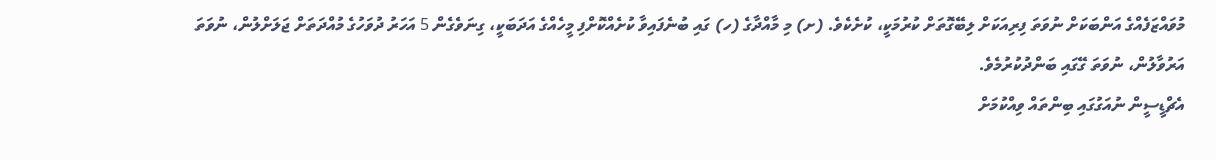މުވައްޒަފެއްގެ އަންބަކަށް ނުވަތަ ފިރިއަކަށް ލިބޭގޮތަށް ކުރުމަކީ، ކުށެކެވެ. (ށ) މި މާއްދާގެ (ހ) ގައި ބުނެފައިވާ ކުށެއްކޮށްފި މީހެއްގެ އަދަބަކީ، ގިނަވެގެން 5 އަހަރު ދުވަހުގެ މުއްދަތަށް ޖަލަށްލުން، ނުވަތަ އަރުވާލުން، ނުވަތަ ގޭގައި ބަންދުކުރުމެވެ.
އެޗްޑީސީން ނުއަގުގައި ބިންތައް ވިއްކުމަށް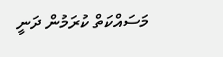މަސައްކަތް ކުރަމުން ދަނީ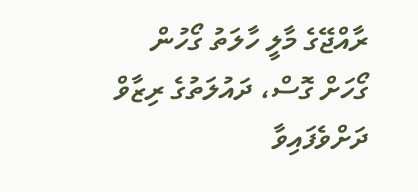ރާއްޖޭގެ މާލީ ހާލަތު ގޯހުން ގޯހަށް ގޮސް، ދައުލަތުގެ ރިޒާވް ދަށްވެފައިވާ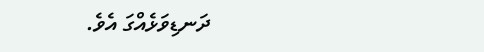ދަނޑިވަޅެއްގަ އެވެ.